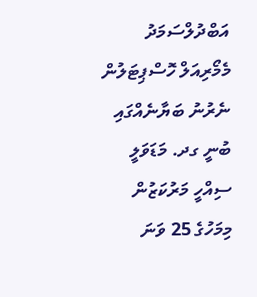އަބްދުލްސަމަދު މެމޯރިއަލް ހޮސްޕިޓަލުން ނެރުނު ބަޔާނެއްގައި ބުނީ ގދ. މަޑަވަލީ ސިއްހީ މަރުކަޒުން މިމަހުގެ 25 ވަނަ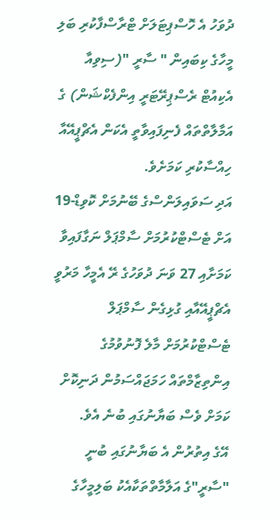ދުވަހު އެ ހޮސްޕިޓަލަށް ޓްރާސްފާކުރި ބަލި މީހާގެ ކިބައިން " ސާރީ "(ސިވިއާ އެކިއުޓް ރެސްޕިރޭޓަރީ އިންފެކްޝަން) ގެ އަމާލާތްތައް ފެނިފައިވާތީ އެކަން އެޗްޕީއޭއާ ހިއްސާކުރި ކަމަށެވެ.
އަދި ސަވައިލަންސްގެ ބޭނުމަށް ކޮވިޑް-19 އަށް ޓެސްޓްކުރުމަށް ސާމްޕަލް ނަގާފައިވާ ކަމަށާއި 27 ވަނަ ދުވަހުގެ ރޭ އެމީހާ މަރުވީ އެޗްޕީއޭއާއި ގުޅިގެން ސާމްޕަލް ޓެސްޓްކުރުމަށް މާލެ ފޮނުވުމުގެ އިންތިޒާމްތައް ހަމަޖައްސަމުން ދަނިކޮށް ކަމަށް ވެސް ބަޔާނުގައި ބުނެ އެވެ.
އޭގެ އިތުރުން އެ ބަޔާނުގައި ބުނީ "ސާރީ"ގެ އަލާމާތްތަކާއެކު ބަލިމީހާގެ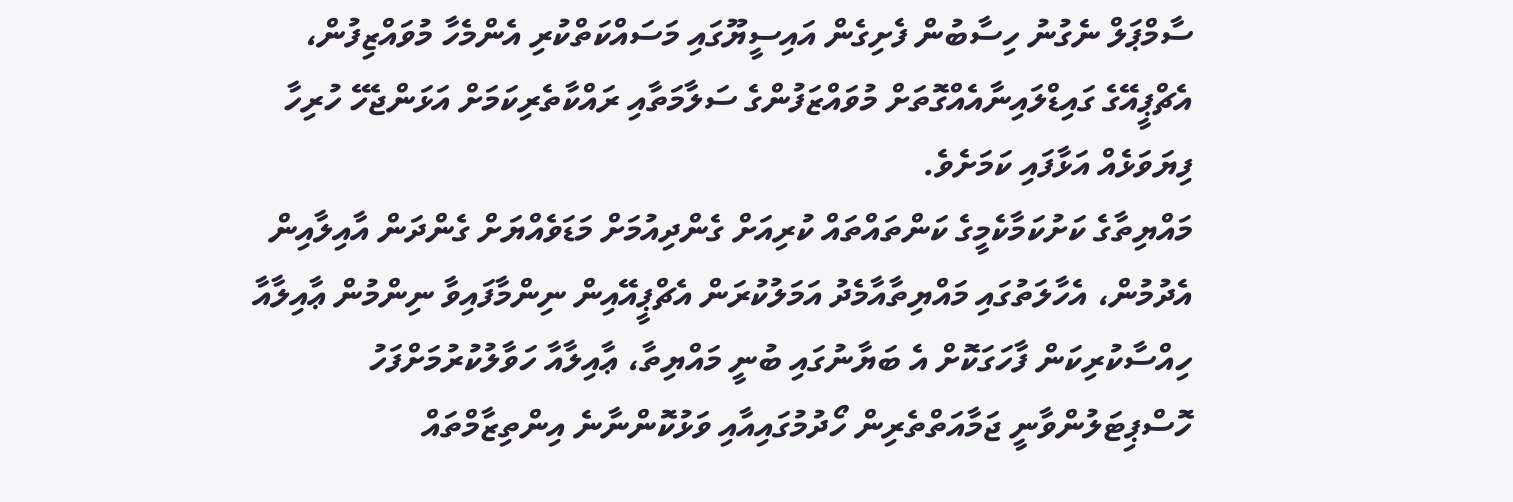ސާމްޕަލް ނެގުނު ހިސާބުން ފެށިގެން އައިސީޔޫގައި މަސައްކަތްކުރި އެންމެހާ މުވައްޒިފުން، އެޗްޕީއޭގެ ގައިޑްލައިނާއެއްގޮތަށް މުވައްޒަފުންގެ ސަލާމަތާއި ރައްކާތެރިކަމަށް އަޅަންޖެހޭ ހުރިހާ ފިޔަވަޅެއް އަޅާފައި ކަމަށެވެ.
މައްޔިތާގެ ކަށުކަމާކެމީގެ ކަންތައްތައް ކުރިއަށް ގެންދިއުމަށް މަޑަވެއްޔަށް ގެންދަން އާއިލާއިން އެދުމުން، އެހާލަތުގައި މައްޔިތާއާމެދު އަމަލުކުރަން އެޗްޕީއޭއިން ނިންމާފައިވާ ނިންމުން ޢާއިލާއާ ހިއްސާކުރިކަން ފާހަގަކޮށް އެ ބަޔާނުގައި ބުނީ މައްޔިތާ، ޢާއިލާއާ ހަވާލުކުރުމަށްފަހު ހޮސްޕިޓަލުންވާނީ ޖަމާއަތްތެރިން ހޯދުމުގައިއާއި ވަޅުކޮންނާނެ އިންތިޒާމްތައް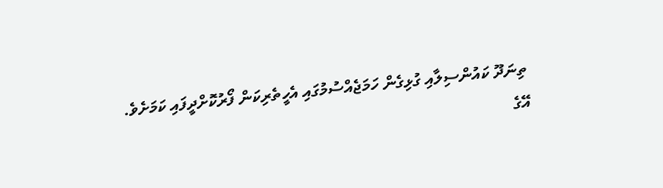ތިނަދޫ ކައުންސިލާއި ގުޅިގެން ހަމަޖެއްސުމުގައި އެހީތެރިކަން ފޯރުކޮށްދީފައި ކަމަށެވެ.
އޭގެ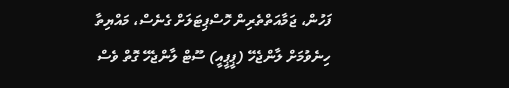ފަހުން، ޖަމާއަތްތެރިން ހޮސްޕިޓަލަށް ގެނެސް، މައްޔިތާ ހިނެވުމަށް ލާންޖެހޭ (ޕީޕީއީ) ސޫޓް ލާންޖެހޭ ގޮތް ވެސް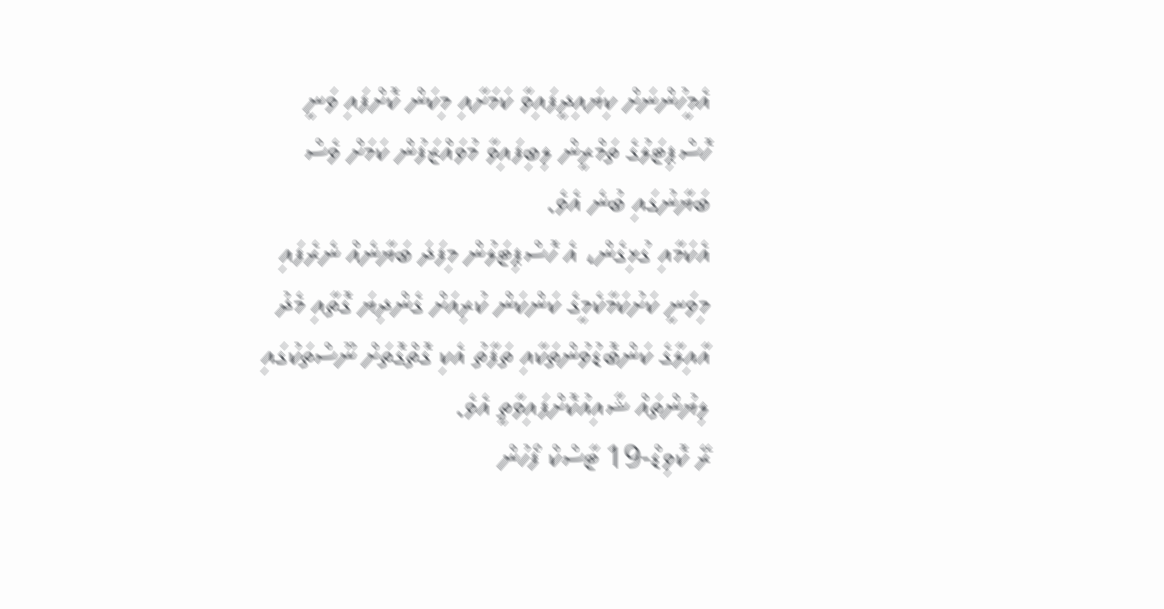އެމީހުންނަށް ކިޔައިދީފައިވާ ކަމަށާއި މިކަން ކޮށްފައި ވަނީ ހޮސްޕިޓަލުގެ ތަމްރީން ލިބިފައިވާ މުވައްޒަފުން ކަމަށް ވެސް ބަޔާނުގައި ބުނެ އެވެ.
އެކަމާއި ގުޅިގެން، އެ ހޮސްޕިޓަލުން މިފަދަ ބަޔާނެއް ނެރެފައި މިވަނީ ކަށުކަމާކެމީގެ ކަންކަން ކުރިއަށް ގެންދިޔަ ގޮތާއި މެދު އާއިލާގެ ކަންބޮޑުވުންތަކާއި ތަފާތު އެކި ގޮތްގޮތަށް ނޫސްތަކުގައި ލިޔުންތައް ޝާއިއުކޮށްފައިވާތީ އެވެ.
ރޭ ކޮވިޑް-19 ޓާސްކް ފޯހުން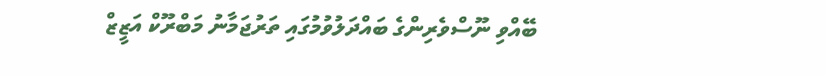ބޭއްވި ނޫސްވެރިންގެ ބައްދަލުވުމުގައި ތަރުޖަމާނު މަބްރޫކް އަޒީޒް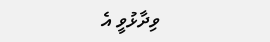ވިދާޅުވީ އެ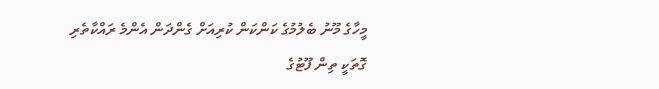މީހާގެ މޫނު ބެލުމުގެ ކަންކަން ކުރިއަށް ގެންދަން އެންމެ ރައްކާތެރި ގޮތަކީ ތިން ފޫޓުގެ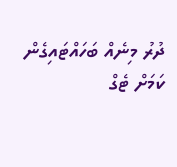ދުރު މިނެއް ބަހައްޓައިގެން ކަމަށް ޓެގް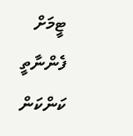ޓީމަށް ފެންނާތީ ކަންކަން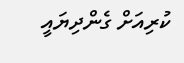ކުރިއަށް ގެންދިޔައީ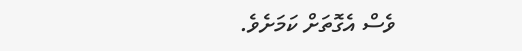ވެސް އެގޮތަށް ކަމަށެވެ.